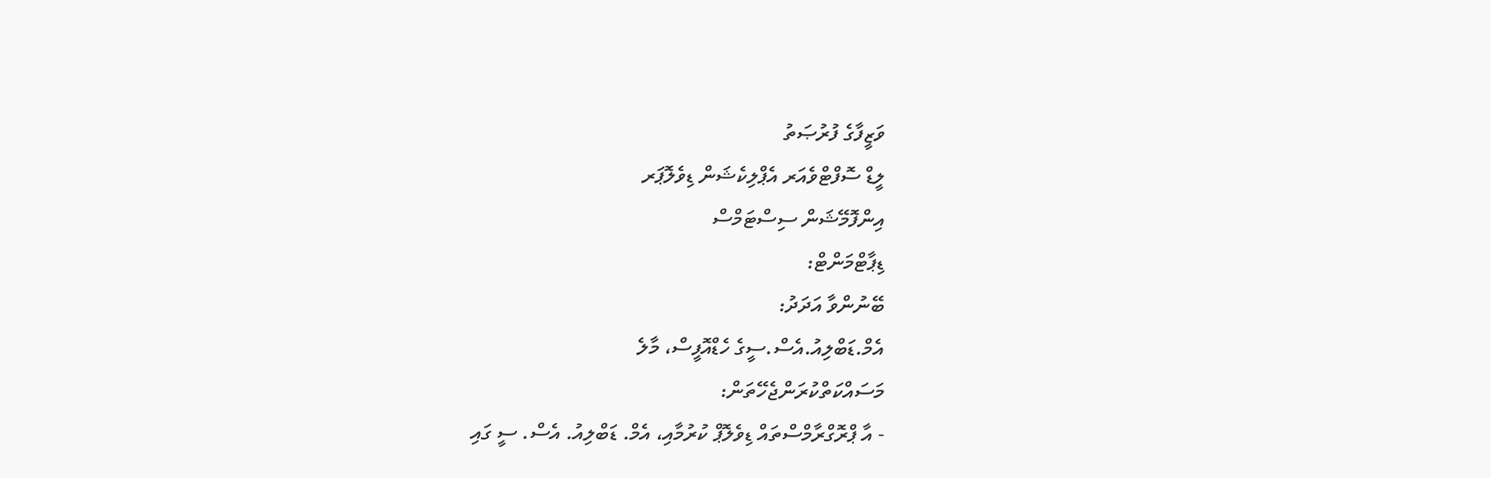ވަޒީފާގެ ފުރުޞަތު
ލީޑް ސޮފްޓްވެއަރ އެޕްލިކެޝަން ޑިވެލޮޕަރ
އިންފޮމޭޝަން ސިސްޓަމްސް
ޑިޕާޓްމަންޓް:
ބޭނުންވާ އަދަދު:
އެމް.ޑަބްލިއު.އެސް.ސީގެ ހެޑްއޮފީސް، މާލެ
މަސައްކަތްކުރަންޖެހޭތަން:
- އާ ޕްރޮގްރާމްސްތައް ޑިވެލޮޕް ކުރުމާއި، އެމް. ޑަބްލިއު. އެސް. ސީ ގައި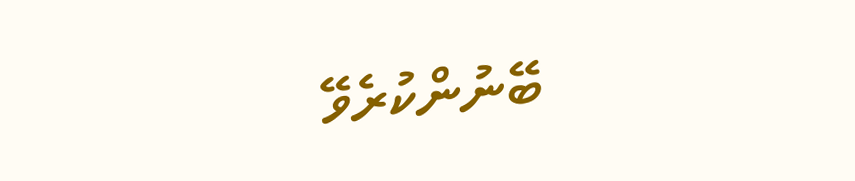ބޭނުންކުރެވޭ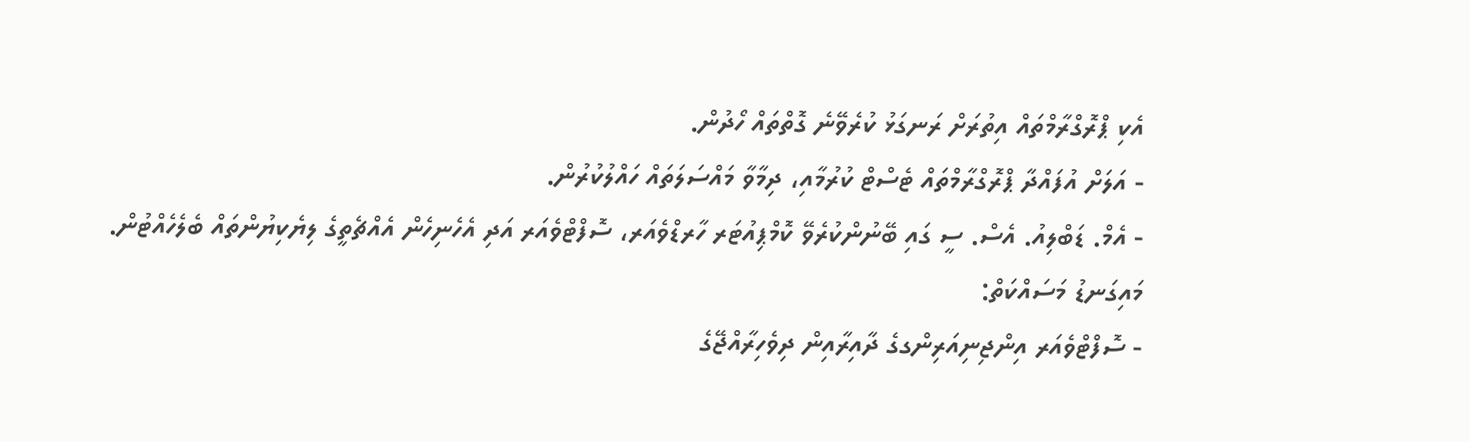އެކި ޕްރޮގްރާމްތައް އިތުރަށް ރަނގަޅު ކުރެވޭނެ ގޮތްތައް ހޯދުން.
- އަލަށް އުފައްދާ ޕްރޮގްރާމްތައް ޓެސްޓް ކުރުމާއި، ދިމާވާ މައްސަލަތައް ހައްލުކުރުން.
- އެމް. ޑަބްލިއު. އެސް. ސީ ގައި ބޭނުންކުރެވޭ ކޮމްޕިއުޓަރ ހާރޑްވެއަރ، ސޮފްޓްވެއަރ އަދި އެހެނިހެން އެއްޗެތީގެ ލިޔެކިޔުންތައް ބެލެހެއްޓުން.
މައިގަނޑު މަސައްކަތް:
- ސޮފްޓްވެއަރ އިންޖިނިއަރިންގގެ ދާއިރާއިން ދިވެހިރާއްޖޭގެ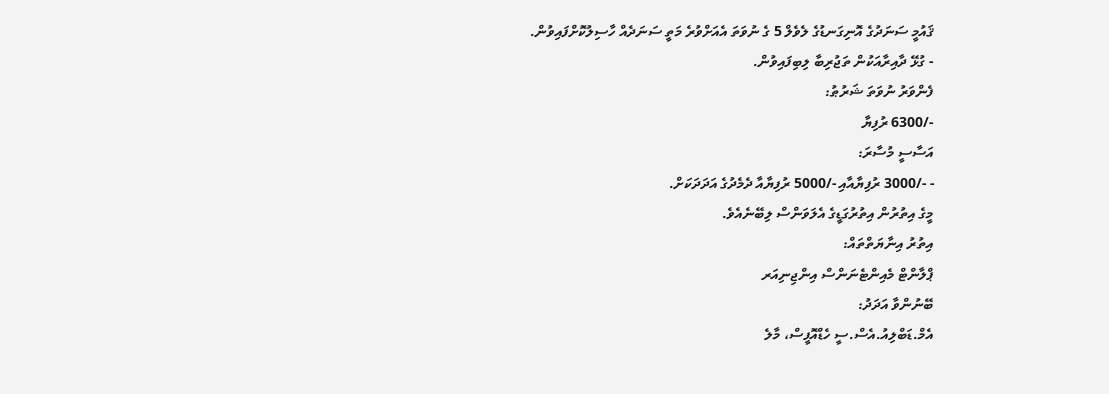ޤައުމީ ސަނަދުގެ އޮނިގަނޑުގެ ލެވެލް 5 ގެ ނުވަތަ އެއަށްވުރެ މަތީ ސަނަދެއް ހާސިލުކޮށްފައިވުން.
- ގުޅޭ ދާއިރާއަކުން ތަޖުރިބާ ލިބިފައިވުން.
ފެންވަރު ނުވަތަ ޝަރުޠު:
-/6300 ރުފިޔާ
އަސާސީ މުސާރަ:
- -/3000 ރުފިޔާއާއި -/5000 ރުފިޔާއާ ދެމެދުގެ އަދަދަކަށް.
މީގެ އިތުރުން އިތުރުގަޑީގެ އެލަވަންސް ލިބޭނެއެވެ.
އިތުރު އިނާޔަތްތައް:
ޕްލާންޓް މެއިންޓެނަންސް އިންޖިނިއަރ
ބޭނުންވާ އަދަދު:
އެމް.ޑަބްލިއު.އެސް.ސީ ހެޑްއޮފީސް، މާލެ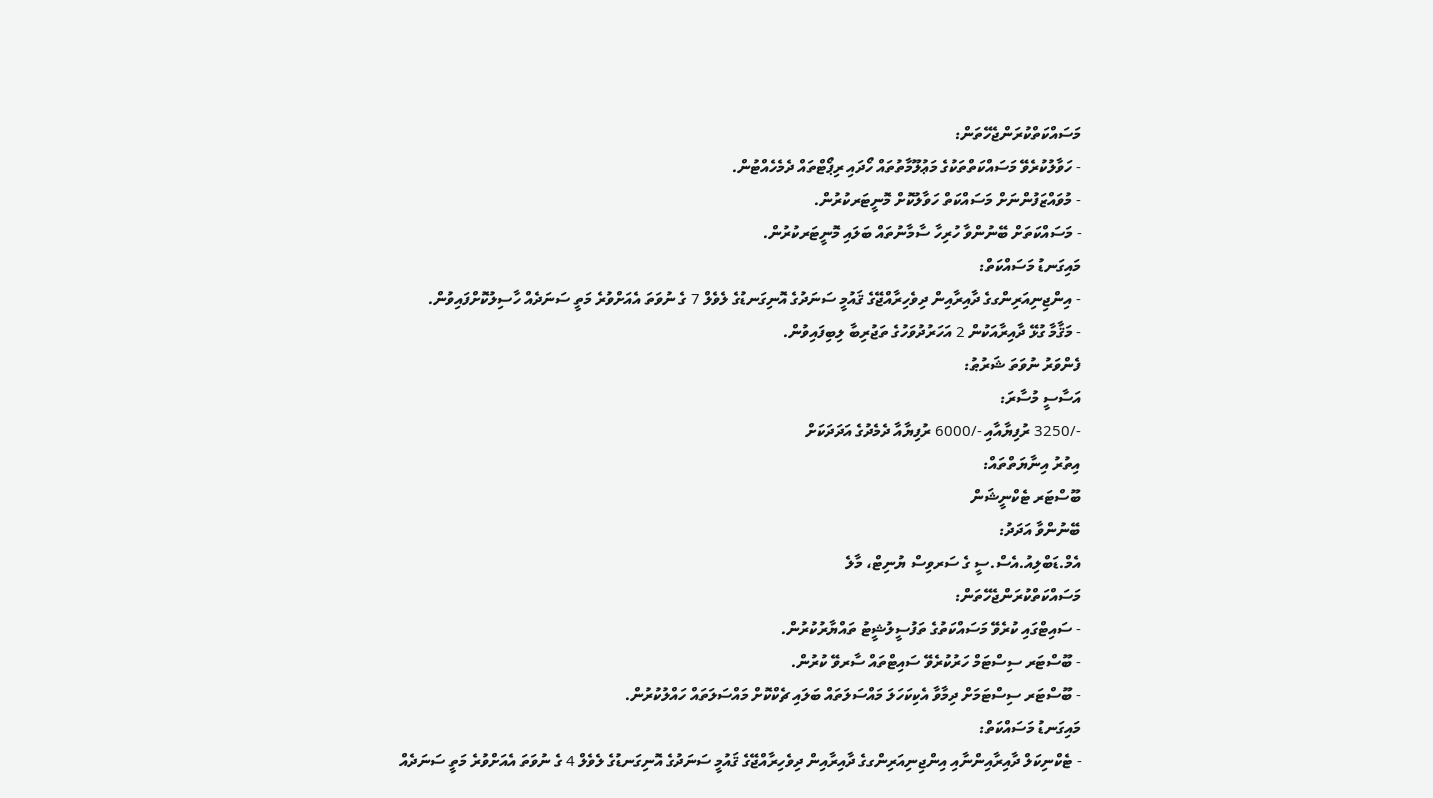މަސައްކަތްކުރަންޖެހޭތަން:
- ހަވާލުކުރެވޭ މަސައްކަތްތަކުގެ މަޢުލޫމާތުތައް ހޯދައި ރިޕޯޓްތައް ދެމެހެއްޓުން.
- މުވައްޒަފުންނަށް މަސައްކަތް ހަވާލުކޮށް މޮނީޓަރކުރުން.
- މަސައްކަތަށް ބޭނުންވާ ހުރިހާ ސާމާނުތައް ބަލައި މޮނީޓަރކުރުން.
މައިގަނޑު މަސައްކަތް:
- އިންޖިނިއަރިންގގެ ދާއިރާއިން ދިވެހިރާއްޖޭގެ ޤައުމީ ސަނަދުގެ އޮނިގަނޑުގެ ލެވެލް 7 ގެ ނުވަތަ އެއަށްވުރެ މަތީ ސަނަދެއް ހާސިލުކޮށްފައިވުން.
- މަޤާމާ ގުޅޭ ދާއިރާއަކުން 2 އަހަރުދުވަހުގެ ތަޖުރިބާ ލިބިފައިވުން.
ފެންވަރު ނުވަތަ ޝަރުޠު:
އަސާސީ މުސާރަ:
-/3250 ރުފިޔާއާއި -/6000 ރުފިޔާއާ ދެމެދުގެ އަދަދަކަށް
އިތުރު އިނާޔަތްތައް:
ބޫސްޓަރ ޓެކްނީޝަން
ބޭނުންވާ އަދަދު:
އެމް.ޑަބްލިއު.އެސް.ސީ ގެ ސަރވިސް ޔުނިޓް، މާލެ
މަސައްކަތްކުރަންޖެހޭތަން:
- ސައިޓްގައި ކުރެވޭ މަސައްކަތުގެ ތަފުސީލުޝީޓު ތައްޔާރުކުރުން.
- ބޫސްޓަރ ސިސްޓަމް ހަރުކުރެވޭ ސައިޓްތައް ސާރވޭ ކުރުން.
- ބޫސްޓަރ ސިސްޓަމަށް ދިމާވާ އެކިކަހަލަ މައްސަލަތައް ބަލައި ޗެކްކޮށް މައްސަލަތައް ހައްލުކުރުން.
މައިގަނޑު މަސައްކަތް:
- ޓެކްނިކަލް ދާއިރާއިންނާއި އިންޖިނިއަރިންގގެ ދާއިރާއިން ދިވެހިރާއްޖޭގެ ޤައުމީ ސަނަދުގެ އޮނިގަނޑުގެ ލެވެލް 4 ގެ ނުވަތަ އެއަށްވުރެ މަތީ ސަނަދެއް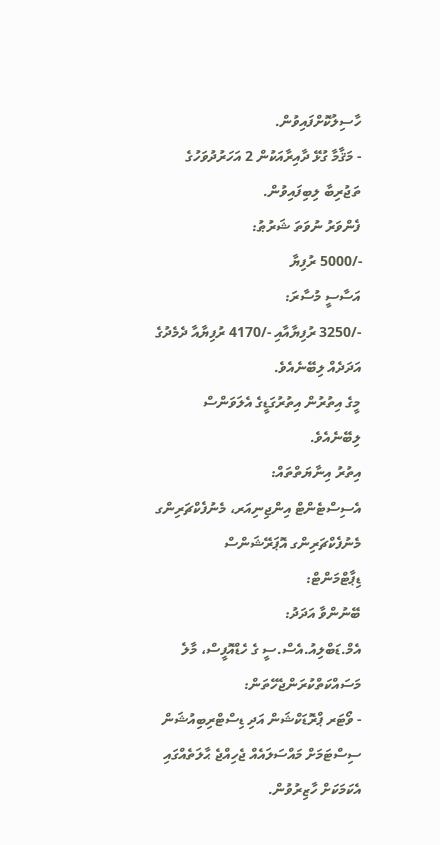ހާސިލުކޮށްފައިވުން.
- މަޤާމާ ގުޅޭ ދާއިރާއަކުން 2 އަހަރުދުވަހުގެ ތަޖުރިބާ ލިބިފައިވުން.
ފެންވަރު ނުވަތަ ޝަރުޠު:
-/5000 ރުފިޔާ
އަސާސީ މުސާރަ:
-/3250 ރުފިޔާއާއި -/4170 ރުފިޔާއާ ދެމެދުގެ އަދަދެއް ލިބޭނެއެވެ.
މީގެ އިތުރުން އިތުރުގަޑީގެ އެލަވަންސް ލިބޭނެއެވެ.
އިތުރު އިނާޔަތްތައް:
އެސިސްޓެންޓް އިންޖިނިއަރ، މެނުފެކްޗަރިންގ
މެނުފެކްޗަރިންގ އޮޕަރޭޝަންސް
ޑިޕާޓްމަންޓް:
ބޭނުންވާ އަދަދު:
އެމް.ޑަބްލިއު.އެސް.ސީ ގެ ހެޑްއޮފީސް، މާލެ
މަސައްކަތްކުރަންޖެހޭތަން:
- ވޯޓަރ ޕްރޮޑަކްޝަން އަދި ޑިސްޓްރިބިއުޝަން ސިސްޓަމަށް މައްސަލައެއް ޖެހިއްޖެ ޙާލަތެއްގައި އެކަމަކަށް ހާޒިރުވުން.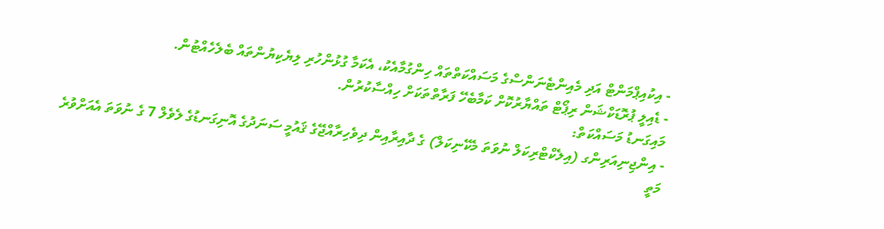- އިކުއިޕްމަންޓް އަދި މެއިންޓެނަންސްގެ މަސައްކަތްތައް ހިންގުމާއެކު، އެކަމާ ގުޅުންހުރި ލިޔެކިޔުންތައް ބެލެހެއްޓުން.
- ޑެއިލީ ޕުރޮޑަކްޝަން ރިޕޯޓް ތައްޔާރުކޮށް ކަމާބެހޭ ފަރާތްތަކަށް ހިއްސާކުރުން.
މައިގަނޑު މަސައްކަތް:
- އިންޖިނިއަރިންގ (އިލެކްޓްރިކަލް ނުވަތަ މެކޭނިކަލް) ގެ ދާއިރާއިން ދިވެހިރާއްޖޭގެ ޤައުމީ ސަނަދުގެ އޮނިގަނޑުގެ ލެވެލް 7 ގެ ނުވަތަ އެއަށްވުރެ މަތީ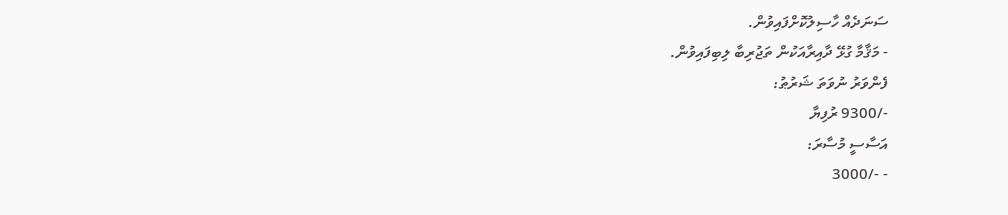ސަނަދެއް ހާސިލުކޮށްފައިވުން.
- މަޤާމާ ގުޅޭ ދާއިރާއަކުން ތަޖުރިބާ ލިބިފައިވުން.
ފެންވަރު ނުވަތަ ޝަރުޠު:
-/9300 ރުފިޔާ
އަސާސީ މުސާރަ:
- -/3000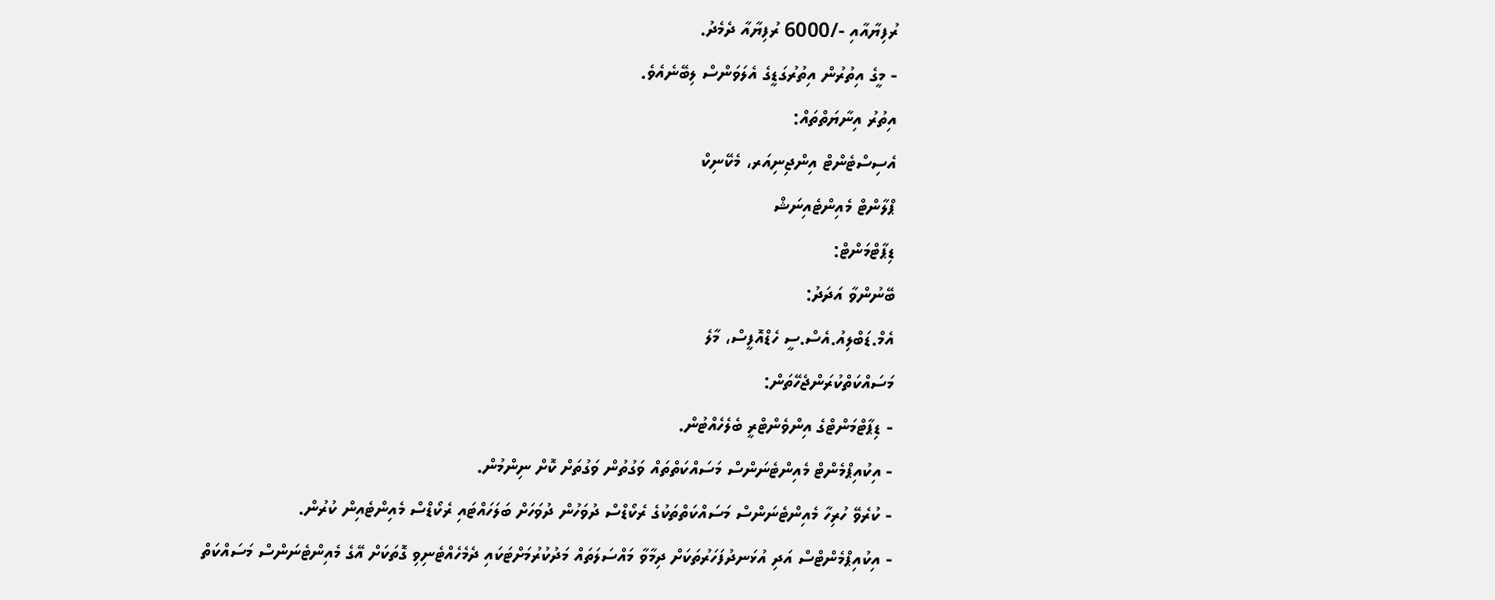ރުފިޔާއާއި -/6000 ރުފިޔާއާ ދެމެދު.
- މީގެ އިތުރުން އިތުރުގަޑީގެ އެލަވަންސް ލިބޭނެއެވެ.
އިތުރު އިނާޔަތްތައް:
އެސިސްޓެންޓް އިންޖިނިއަރ، މެކޭނިކް
ޕްލާންޓް މެއިންޓެއިނަޝް
ޑިޕާޓްމަންޓް:
ބޭނުންވާ އަދަދު:
އެމް.ޑަބްލިއު.އެސް.ސީ ހެޑްއޮފީސް، މާލެ
މަސައްކަތްކުރަންޖެހޭތަން:
- ޑިޕާޓްމަންޓްގެ އިންވެންޓްރީ ބެލެހެއްޓުން.
- އިކުއިޕްމެންޓް މެއިންޓެނަންސް މަސައްކަތްތައް ވަގުތުން ވަގުތަށް ކޮށް ނިންމުން.
- ކުރެވޭ ހުރިހާ މެއިންޓެނަންސް މަސައްކަތްތަކުގެ ރެކޯޑްސް ދުވަހުން ދުވަހަށް ބަލަހައްޓައި ރެކޯޑްސް މެއިންޓެއިން ކުރުން.
- އިކުއިޕްމެންޓްސް އަދި އުޅަނދުފަހަރުތަކަށް ދިމާވާ މައްސަލަތައް މަދުކުރުމަށްޓަކައި ދެމެހެއްޓެނިވި ގޮތަކަށް އޭގެ މެއިންޓެނަންސް މަސައްކަތް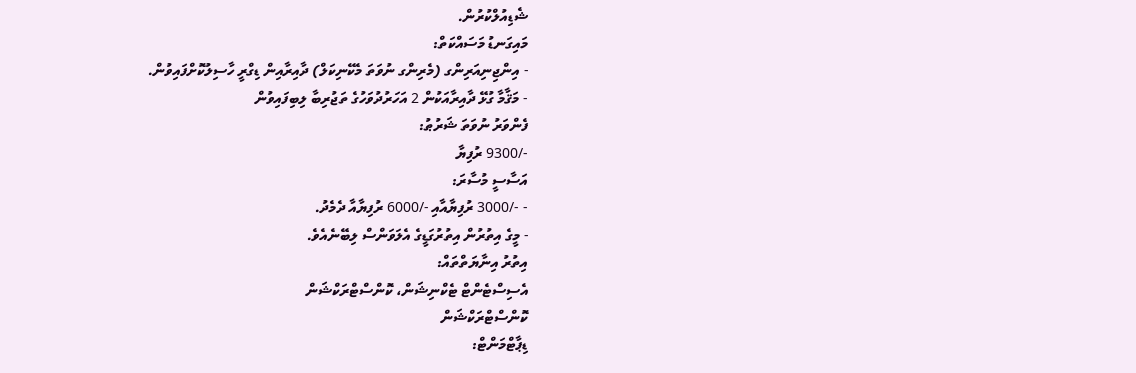ޝެޑިއުލްކުރުން.
މައިގަނޑު މަސައްކަތް:
- އިންޖިނިއަރިންގ (މެރިންގ ނުވަތަ މެކޭނިކަލް) ދާއިރާއިން ޑިގްރީ ހާސިލުކޮށްފައިވުން.
- މަޤާމާ ގުޅޭ ދާއިރާއަކުން 2 އަހަރުދުވަހުގެ ތަޖުރިބާ ލިބިފައިވުން
ފެންވަރު ނުވަތަ ޝަރުޠު:
-/9300 ރުފިޔާ
އަސާސީ މުސާރަ:
- -/3000 ރުފިޔާއާއި -/6000 ރުފިޔާއާ ދެމެދު.
- މީގެ އިތުރުން އިތުރުގަޑީގެ އެލަވަންސް ލިބޭނެއެވެ.
އިތުރު އިނާޔަތްތައް:
އެސިސްޓެންޓް ޓެކްނިޝަން، ކޮންސްޓްރަކްޝަން
ކޮންސްޓްރަކްޝަން
ޑިޕާޓްމަންޓް: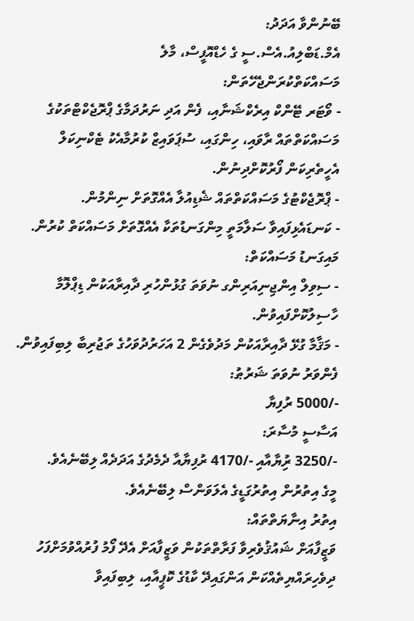ބޭނުންވާ އަދަދު:
އެމް.ޑަބްލިއު.އެސް.ސީ ގެ ހެޑްއޮފީސް، މާލެ
މަސައްކަތްކުރަންޖެހޭތަން:
- ވޯޓަރ ޓޭންކް އިރެކްޝަނާއި، ފެން އަދި ނަރުދަމާގެ ޕްރޮޖެކްޓްތަކުގެ މަސައްކަތްތައް ރާވައި، ހިންގައި، ސުޕަވައިޒް ކުރުމާއެކު ޓެކްނިކަލް އެހީތެރިކަން ފޯރުކޮށްދިނުން.
- ޕްރޮޖެކްޓުގެ މަސައްކަތްތައް ޝެޑިއުލާ އެއްގޮތަށް ނިންމުން.
- ކަނޑައެޅިފައިވާ ސަލާމަތީ މިންގަނޑުތަކާ އެއްގޮތަށް މަސައްކަތް ކުރުން.
މައިގަނޑު މަސައްކަތް:
- ސިވިލް އިންޖިނިއަރިންގ ނުވަތަ ގުޅުންހުރި ދާއިރާއަކުން ޑިޕްލޮމާ ހާސިލުކޮށްފައިވުން.
- މަޤާމާ ގުޅޭ ދާއިރާއަކުން މަދުވެގެން 2 އަހަރުދުވަހުގެ ތަޖުރިބާ ލިބިފައިވުން.
ފެންވަރު ނުވަތަ ޝަރުޠު:
-/5000 ރުފިޔާ
އަސާސީ މުސާރަ:
-/3250 ރުިޔާއާއި -/4170 ރުފިޔާއާ ދެމެދުގެ އަދަދެއް ލިބޭނެއެވެ.
މީގެ އިތުރުން އިތުރުގަޑީގެ އެލަވަންސް ލިބޭނެއެވެ.
އިތުރު އިނާޔަތްތައް:
ވަޒީފާއަށް ޝައުޤުވެރިވާ ފަރާތްތަކުން ވަޒީފާއަށް އެދޭ ފޯމު ފުރުއްވުމަށްފަހު ދިވެހިރައްޔިތެއްކަން އަންގައިދޭ ކާޑުގެ ކޮޕީއާއި، ލިބިފައިވާ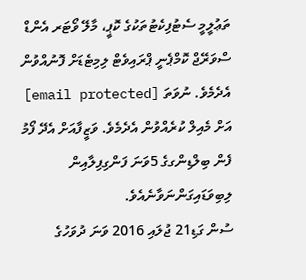ތަޢުލީމީ ސެޓުފިކެޓުތަކުގެ ކޮޕީ، މާލޭ ވޯޓަރ އެންޑް ސްވަރޭޖް ކޮމްޕެނީ ޕްރައިވެޓް ލިމިޓެޑަށް ފޮނުއްވުން އެދެމެވެ. ނުވަތަ [email protected] އަށް މެއިލް ކުރެއްވުން އެދެމެވެ. ވަޒީފާއަށް އެދޭ ފޯމު ފެން ބިލްޑިންގގެ 5ވަނަ ފަންގިފިލާއިން ލިބިވަޑައިގަންނަވާނެއެވެ.
ސުން ގަޑި21 ޖުލައި 2016 ވަނަ ދުވަހުގެ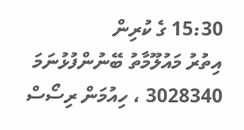15:30 ގެ ކުރިން
އިތުރު މައުލޫމާތު ބޭނުންފުޅުނަމަ 3028340 ، ހިއުމަން ރިސޯސް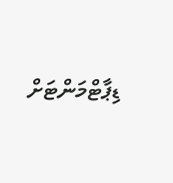ޑިޕާޓްމަންޓަށް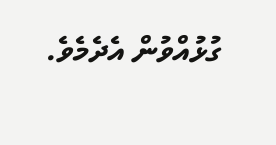ގުޅުއްވުން އެދެމެވެ.